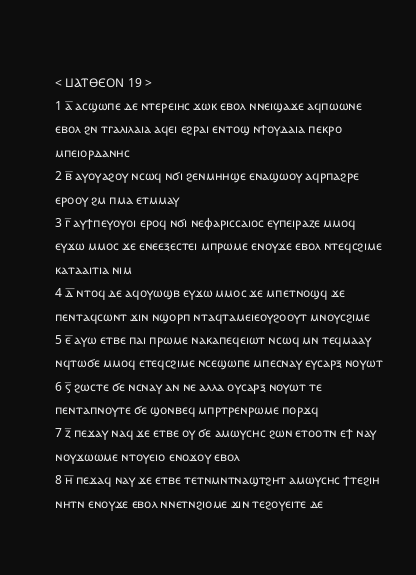< ⳘⲀⲦⲐⲈⲞⲚ 19 >
1 ⲁ̅ ⲁⲥϣⲱⲡⲉ ⲇⲉ ⲛⲧⲉⲣⲉⲓⲏⲥ ϫⲱⲕ ⲉⲃⲟⲗ ⲛⲛⲉⲓϣⲁϫⲉ ⲁϥⲡⲱⲱⲛⲉ ⲉⲃⲟⲗ ϩⲛ ⲧⲅⲁⲗⲓⲗⲁⲓⲁ ⲁϥⲉⲓ ⲉϩⲣⲁⲓ ⲉⲛⲧⲟϣ ⲛϯⲟⲩⲇⲁⲓⲁ ⲡⲉⲕⲣⲟ ⲙⲡⲉⲓⲟⲣⲇⲁⲛⲏⲥ
2 ⲃ̅ ⲁⲩⲟⲩⲁϩⲟⲩ ⲛⲥⲱϥ ⲛϭⲓ ϩⲉⲛⲙⲏⲏϣⲉ ⲉⲛⲁϣⲱⲟⲩ ⲁϥⲣⲡⲁϩⲣⲉ ⲉⲣⲟⲟⲩ ϩⲙ ⲡⲙⲁ ⲉⲧⲙⲙⲁⲩ
3 ⲅ̅ ⲁⲩϯⲡⲉⲩⲟⲩⲟⲓ ⲉⲣⲟϥ ⲛϭⲓ ⲛⲉⲫⲁⲣⲓⲥⲥⲁⲓⲟⲥ ⲉⲩⲡⲉⲓⲣⲁⲍⲉ ⲙⲙⲟϥ ⲉⲩϫⲱ ⲙⲙⲟⲥ ϫⲉ ⲉⲛⲉⲉⲝⲉⲥⲧⲉⲓ ⲙⲡⲣⲱⲙⲉ ⲉⲛⲟⲩϫⲉ ⲉⲃⲟⲗ ⲛⲧⲉϥⲥϩⲓⲙⲉ ⲕⲁⲧⲁⲁⲓⲧⲓⲁ ⲛⲓⲙ
4 ⲇ̅ ⲛⲧⲟϥ ⲇⲉ ⲁϥⲟⲩⲱϣⲃ ⲉⲩϫⲱ ⲙⲙⲟⲥ ϫⲉ ⲙⲡⲉⲧⲛⲟϣϥ ϫⲉ ⲡⲉⲛⲧⲁϥⲥⲱⲛⲧ ϫⲓⲛ ⲛϣⲟⲣⲡ ⲛⲧⲁϥⲧⲁⲙⲉⲓⲉⲟⲩϩⲟⲟⲩⲧ ⲙⲛⲟⲩⲥϩⲓⲙⲉ
5 ⲉ̅ ⲁⲩⲱ ⲉⲧⲃⲉ ⲡⲁⲓ ⲡⲣⲱⲙⲉ ⲛⲁⲕⲁⲡⲉϥⲉⲓⲱⲧ ⲛⲥⲱϥ ⲙⲛ ⲧⲉϥⲙⲁⲁⲩ ⲛϥⲧⲱϭⲉ ⲙⲙⲟϥ ⲉⲧⲉϥⲥϩⲓⲙⲉ ⲛⲥⲉϣⲱⲡⲉ ⲙⲡⲉⲥⲛⲁⲩ ⲉⲩⲥⲁⲣⲝ ⲛⲟⲩⲱⲧ
6 ⲋ̅ ϩⲱⲥⲧⲉ ϭⲉ ⲛⲥⲛⲁⲩ ⲁⲛ ⲛⲉ ⲁⲗⲗⲁ ⲟⲩⲥⲁⲣⲝ ⲛⲟⲩⲱⲧ ⲧⲉ ⲡⲉⲛⲧⲁⲡⲛⲟⲩⲧⲉ ϭⲉ ϣⲟⲛⲃⲉϥ ⲙⲡⲣⲧⲣⲉⲛⲣⲱⲙⲉ ⲡⲟⲣϫϥ
7 ⲍ̅ ⲡⲉϫⲁⲩ ⲛⲁϥ ϫⲉ ⲉⲧⲃⲉ ⲟⲩ ϭⲉ ⲁⲙⲱⲩⲥⲏⲥ ϩⲱⲛ ⲉⲧⲟⲟⲧⲛ ⲉϯ ⲛⲁⲩ ⲛⲟⲩϫⲱⲱⲙⲉ ⲛⲧⲟⲩⲉⲓⲟ ⲉⲛⲟϫⲟⲩ ⲉⲃⲟⲗ
8 ⲏ̅ ⲡⲉϫⲁϥ ⲛⲁⲩ ϫⲉ ⲉⲧⲃⲉ ⲧⲉⲧⲛⲙⲛⲧⲛⲁϣⲧϩⲏⲧ ⲁⲙⲱⲩⲥⲏⲥ ϯⲧⲉϩⲓⲏ ⲛⲏⲧⲛ ⲉⲛⲟⲩϫⲉ ⲉⲃⲟⲗ ⲛⲛⲉⲧⲛϩⲓⲟⲙⲉ ϫⲓⲛ ⲧⲉϩⲟⲩⲉⲓⲧⲉ ⲇⲉ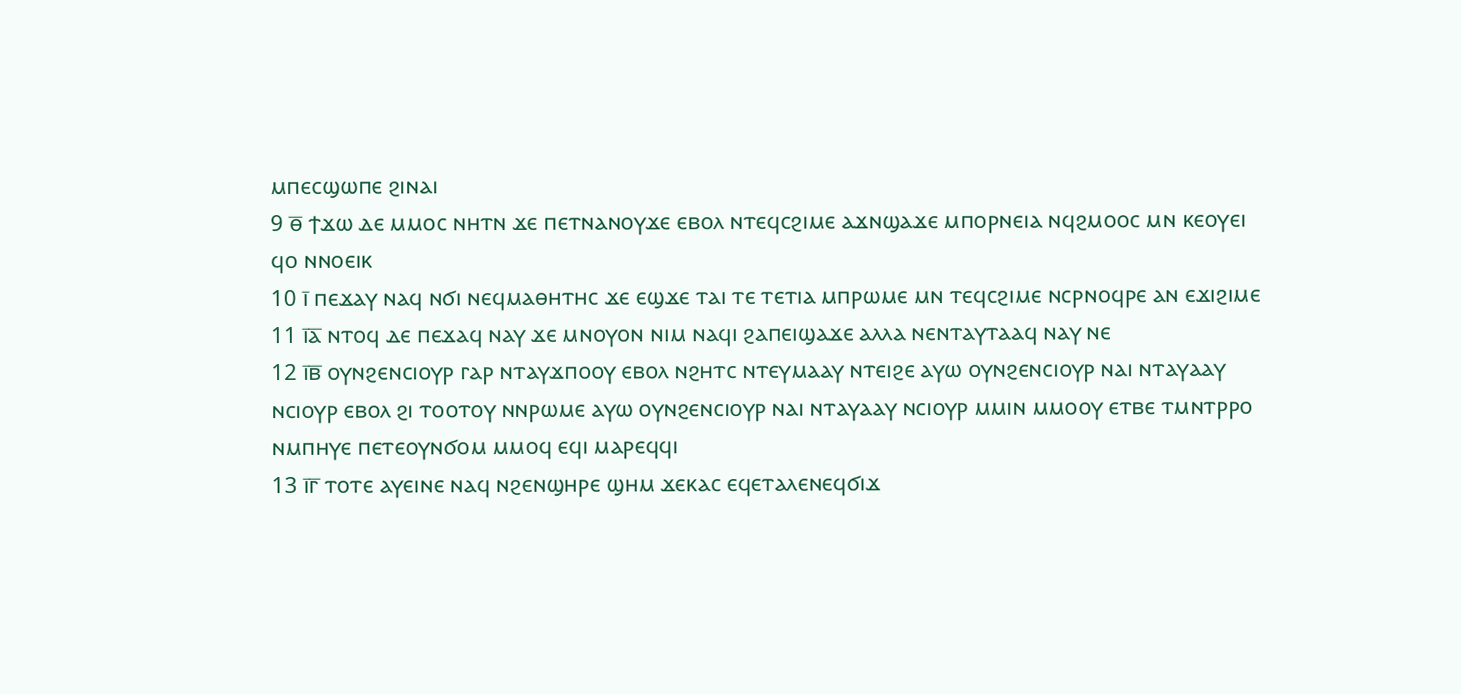ⲙⲡⲉⲥϣⲱⲡⲉ ϩⲓⲛⲁⲓ
9 ⲑ̅ ϯϫⲱ ⲇⲉ ⲙⲙⲟⲥ ⲛⲏⲧⲛ ϫⲉ ⲡⲉⲧⲛⲁⲛⲟⲩϫⲉ ⲉⲃⲟⲗ ⲛⲧⲉϥⲥϩⲓⲙⲉ ⲁϫⲛϣⲁϫⲉ ⲙⲡⲟⲣⲛⲉⲓⲁ ⲛϥϩⲙⲟⲟⲥ ⲙⲛ ⲕⲉⲟⲩⲉⲓ ϥⲟ ⲛⲛⲟⲉⲓⲕ
10 ⲓ̅ ⲡⲉϫⲁⲩ ⲛⲁϥ ⲛϭⲓ ⲛⲉϥⲙⲁⲑⲏⲧⲏⲥ ϫⲉ ⲉϣϫⲉ ⲧⲁⲓ ⲧⲉ ⲧⲉⲧⲓⲁ ⲙⲡⲣⲱⲙⲉ ⲙⲛ ⲧⲉϥⲥϩⲓⲙⲉ ⲛⲥⲣⲛⲟϥⲣⲉ ⲁⲛ ⲉϫⲓϩⲓⲙⲉ
11 ⲓ̅ⲁ̅ ⲛⲧⲟϥ ⲇⲉ ⲡⲉϫⲁϥ ⲛⲁⲩ ϫⲉ ⲙⲛⲟⲩⲟⲛ ⲛⲓⲙ ⲛⲁϥⲓ ϩⲁⲡⲉⲓϣⲁϫⲉ ⲁⲗⲗⲁ ⲛⲉⲛⲧⲁⲩⲧⲁⲁϥ ⲛⲁⲩ ⲛⲉ
12 ⲓ̅ⲃ̅ ⲟⲩⲛϩⲉⲛⲥⲓⲟⲩⲣ ⲅⲁⲣ ⲛⲧⲁⲩϫⲡⲟⲟⲩ ⲉⲃⲟⲗ ⲛϩⲏⲧⲥ ⲛⲧⲉⲩⲙⲁⲁⲩ ⲛⲧⲉⲓϩⲉ ⲁⲩⲱ ⲟⲩⲛϩⲉⲛⲥⲓⲟⲩⲣ ⲛⲁⲓ ⲛⲧⲁⲩⲁⲁⲩ ⲛⲥⲓⲟⲩⲣ ⲉⲃⲟⲗ ϩⲓ ⲧⲟⲟⲧⲟⲩ ⲛⲛⲣⲱⲙⲉ ⲁⲩⲱ ⲟⲩⲛϩⲉⲛⲥⲓⲟⲩⲣ ⲛⲁⲓ ⲛⲧⲁⲩⲁⲁⲩ ⲛⲥⲓⲟⲩⲣ ⲙⲙⲓⲛ ⲙⲙⲟⲟⲩ ⲉⲧⲃⲉ ⲧⲙⲛⲧⲣⲣⲟ ⲛⲙⲡⲏⲩⲉ ⲡⲉⲧⲉⲟⲩⲛϭⲟⲙ ⲙⲙⲟϥ ⲉϥⲓ ⲙⲁⲣⲉϥϥⲓ
13 ⲓ̅ⲅ̅ ⲧⲟⲧⲉ ⲁⲩⲉⲓⲛⲉ ⲛⲁϥ ⲛϩⲉⲛϣⲏⲣⲉ ϣⲏⲙ ϫⲉⲕⲁⲥ ⲉϥⲉⲧⲁⲗⲉⲛⲉϥϭⲓϫ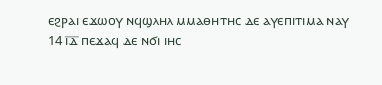ⲉϩⲣⲁⲓ ⲉϫⲱⲟⲩ ⲛϥϣⲗⲏⲗ ⲙⲙⲁⲑⲏⲧⲏⲥ ⲇⲉ ⲁⲩⲉⲡⲓⲧⲓⲙⲁ ⲛⲁⲩ
14 ⲓ̅ⲇ̅ ⲡⲉϫⲁϥ ⲇⲉ ⲛϭⲓ ⲓⲏⲥ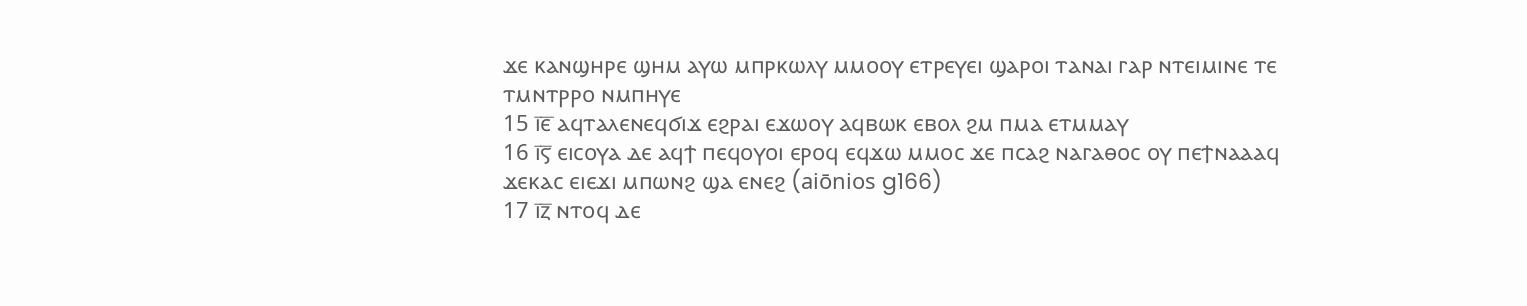ϫⲉ ⲕⲁⲛϣⲏⲣⲉ ϣⲏⲙ ⲁⲩⲱ ⲙⲡⲣⲕⲱⲗⲩ ⲙⲙⲟⲟⲩ ⲉⲧⲣⲉⲩⲉⲓ ϣⲁⲣⲟⲓ ⲧⲁⲛⲁⲓ ⲅⲁⲣ ⲛⲧⲉⲓⲙⲓⲛⲉ ⲧⲉ ⲧⲙⲛⲧⲣⲣⲟ ⲛⲙⲡⲏⲩⲉ
15 ⲓ̅ⲉ̅ ⲁϥⲧⲁⲗⲉⲛⲉϥϭⲓϫ ⲉϩⲣⲁⲓ ⲉϫⲱⲟⲩ ⲁϥⲃⲱⲕ ⲉⲃⲟⲗ ϩⲙ ⲡⲙⲁ ⲉⲧⲙⲙⲁⲩ
16 ⲓ̅ⲋ̅ ⲉⲓⲥⲟⲩⲁ ⲇⲉ ⲁϥϯ ⲡⲉϥⲟⲩⲟⲓ ⲉⲣⲟϥ ⲉϥϫⲱ ⲙⲙⲟⲥ ϫⲉ ⲡⲥⲁϩ ⲛⲁⲅⲁⲑⲟⲥ ⲟⲩ ⲡⲉϯⲛⲁⲁⲁϥ ϫⲉⲕⲁⲥ ⲉⲓⲉϫⲓ ⲙⲡⲱⲛϩ ϣⲁ ⲉⲛⲉϩ (aiōnios g166)
17 ⲓ̅ⲍ̅ ⲛⲧⲟϥ ⲇⲉ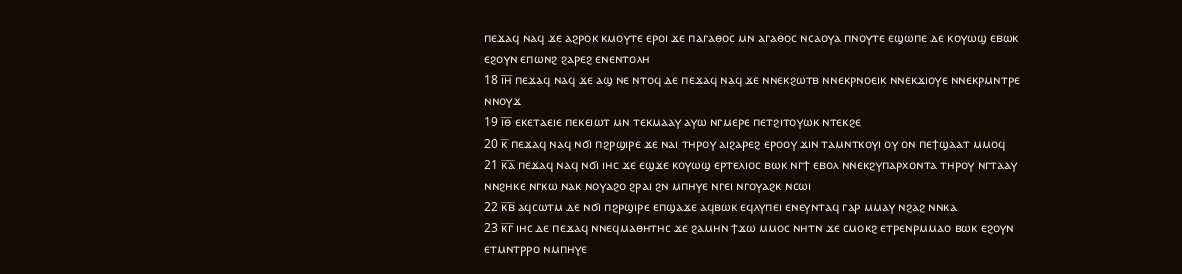ⲡⲉϫⲁϥ ⲛⲁϥ ϫⲉ ⲁϩⲣⲟⲕ ⲕⲙⲟⲩⲧⲉ ⲉⲣⲟⲓ ϫⲉ ⲡⲁⲅⲁⲑⲟⲥ ⲙⲛ ⲁⲅⲁⲑⲟⲥ ⲛⲥⲁⲟⲩⲁ ⲡⲛⲟⲩⲧⲉ ⲉϣⲱⲡⲉ ⲇⲉ ⲕⲟⲩⲱϣ ⲉⲃⲱⲕ ⲉϩⲟⲩⲛ ⲉⲡⲱⲛϩ ϩⲁⲣⲉϩ ⲉⲛⲉⲛⲧⲟⲗⲏ
18 ⲓ̅ⲏ̅ ⲡⲉϫⲁϥ ⲛⲁϥ ϫⲉ ⲁϣ ⲛⲉ ⲛⲧⲟϥ ⲇⲉ ⲡⲉϫⲁϥ ⲛⲁϥ ϫⲉ ⲛⲛⲉⲕϩⲱⲧⲃ ⲛⲛⲉⲕⲣⲛⲟⲉⲓⲕ ⲛⲛⲉⲕϫⲓⲟⲩⲉ ⲛⲛⲉⲕⲣⲙⲛⲧⲣⲉ ⲛⲛⲟⲩϫ
19 ⲓ̅ⲑ̅ ⲉⲕⲉⲧⲁⲉⲓⲉ ⲡⲉⲕⲉⲓⲱⲧ ⲙⲛ ⲧⲉⲕⲙⲁⲁⲩ ⲁⲩⲱ ⲛⲅⲙⲉⲣⲉ ⲡⲉⲧϩⲓⲧⲟⲩⲱⲕ ⲛⲧⲉⲕϩⲉ
20 ⲕ̅ ⲡⲉϫⲁϥ ⲛⲁϥ ⲛϭⲓ ⲡϩⲣϣⲓⲣⲉ ϫⲉ ⲛⲁⲓ ⲧⲏⲣⲟⲩ ⲁⲓϩⲁⲣⲉϩ ⲉⲣⲟⲟⲩ ϫⲓⲛ ⲧⲁⲙⲛⲧⲕⲟⲩⲓ ⲟⲩ ⲟⲛ ⲡⲉϯϣⲁⲁⲧ ⲙⲙⲟϥ
21 ⲕ̅ⲁ̅ ⲡⲉϫⲁϥ ⲛⲁϥ ⲛϭⲓ ⲓⲏⲥ ϫⲉ ⲉϣϫⲉ ⲕⲟⲩⲱϣ ⲉⲣⲧⲉⲗⲓⲟⲥ ⲃⲱⲕ ⲛⲅϯ ⲉⲃⲟⲗ ⲛⲛⲉⲕϩⲩⲡⲁⲣⲭⲟⲛⲧⲁ ⲧⲏⲣⲟⲩ ⲛⲅⲧⲁⲁⲩ ⲛⲛϩⲏⲕⲉ ⲛⲅⲕⲱ ⲛⲁⲕ ⲛⲟⲩⲁϩⲟ ϩⲣⲁⲓ ϩⲛ ⲙⲡⲏⲩⲉ ⲛⲅⲉⲓ ⲛⲅⲟⲩⲁϩⲕ ⲛⲥⲱⲓ
22 ⲕ̅ⲃ̅ ⲁϥⲥⲱⲧⲙ ⲇⲉ ⲛϭⲓ ⲡϩⲣϣⲓⲣⲉ ⲉⲡϣⲁϫⲉ ⲁϥⲃⲱⲕ ⲉϥⲗⲩⲡⲉⲓ ⲉⲛⲉⲩⲛⲧⲁϥ ⲅⲁⲣ ⲙⲙⲁⲩ ⲛϩⲁϩ ⲛⲛⲕⲁ
23 ⲕ̅ⲅ̅ ⲓⲏⲥ ⲇⲉ ⲡⲉϫⲁϥ ⲛⲛⲉϥⲙⲁⲑⲏⲧⲏⲥ ϫⲉ ϩⲁⲙⲏⲛ ϯϫⲱ ⲙⲙⲟⲥ ⲛⲏⲧⲛ ϫⲉ ⲥⲙⲟⲕϩ ⲉⲧⲣⲉⲛⲣⲙⲙⲁⲟ ⲃⲱⲕ ⲉϩⲟⲩⲛ ⲉⲧⲙⲛⲧⲣⲣⲟ ⲛⲙⲡⲏⲩⲉ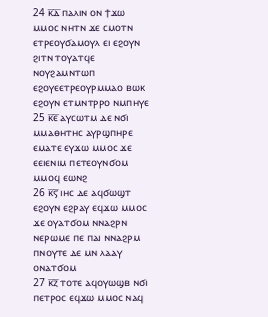24 ⲕ̅ⲇ̅ ⲡⲁⲗⲓⲛ ⲟⲛ ϯϫⲱ ⲙⲙⲟⲥ ⲛⲏⲧⲛ ϫⲉ ⲥⲙⲟⲧⲛ ⲉⲧⲣⲉⲟⲩϭⲁⲙⲟⲩⲗ ⲉⲓ ⲉϩⲟⲩⲛ ϩⲓⲧⲛ ⲧⲟⲩⲁⲧϥⲉ ⲛⲟⲩϩⲁⲙⲛⲧⲱⲡ ⲉϩⲟⲩⲉⲉⲧⲣⲉⲟⲩⲣⲙⲙⲁⲟ ⲃⲱⲕ ⲉϩⲟⲩⲛ ⲉⲧⲙⲛⲧⲣⲣⲟ ⲛⲙⲡⲏⲩⲉ
25 ⲕ̅ⲉ̅ ⲁⲩⲥⲱⲧⲙ ⲇⲉ ⲛϭⲓ ⲙⲙⲁⲑⲏⲧⲏⲥ ⲁⲩⲣϣⲡⲏⲣⲉ ⲉⲙⲁⲧⲉ ⲉⲩϫⲱ ⲙⲙⲟⲥ ϫⲉ ⲉⲉⲓⲉⲛⲓⲙ ⲡⲉⲧⲉⲟⲩⲛϭⲟⲙ ⲙⲙⲟϥ ⲉⲱⲛϩ
26 ⲕ̅ⲋ̅ ⲓⲏⲥ ⲇⲉ ⲁϥϭⲱϣⲧ ⲉϩⲟⲩⲛ ⲉϩⲣⲁⲩ ⲉϥϫⲱ ⲙⲙⲟⲥ ϫⲉ ⲟⲩⲁⲧϭⲟⲙ ⲛⲛⲁϩⲣⲛ ⲛⲉⲣⲱⲙⲉ ⲡⲉ ⲡⲁⲓ ⲛⲛⲁϩⲣⲙ ⲡⲛⲟⲩⲧⲉ ⲇⲉ ⲙⲛ ⲗⲁⲁⲩ ⲟⲛⲁⲧϭⲟⲙ
27 ⲕ̅ⲍ̅ ⲧⲟⲧⲉ ⲁϥⲟⲩⲱϣⲃ ⲛϭⲓ ⲡⲉⲧⲣⲟⲥ ⲉϥϫⲱ ⲙⲙⲟⲥ ⲛⲁϥ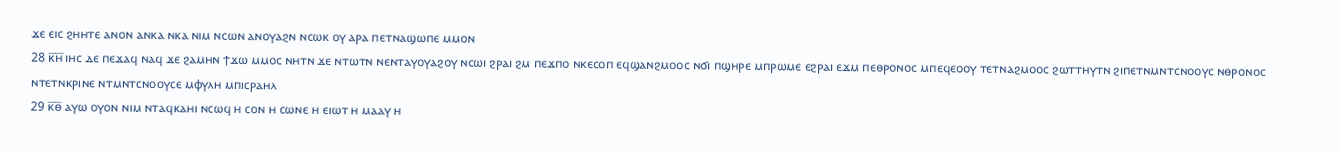ϫⲉ ⲉⲓⲥ ϩⲏⲏⲧⲉ ⲁⲛⲟⲛ ⲁⲛⲕⲁ ⲛⲕⲁ ⲛⲓⲙ ⲛⲥⲱⲛ ⲁⲛⲟⲩⲁϩⲛ ⲛⲥⲱⲕ ⲟⲩ ⲁⲣⲁ ⲡⲉⲧⲛⲁϣⲱⲡⲉ ⲙⲙⲟⲛ
28 ⲕ̅ⲏ̅ ⲓⲏⲥ ⲇⲉ ⲡⲉϫⲁϥ ⲛⲁϥ ϫⲉ ϩⲁⲙⲏⲛ ϯϫⲱ ⲙⲙⲟⲥ ⲛⲏⲧⲛ ϫⲉ ⲛⲧⲱⲧⲛ ⲛⲉⲛⲧⲁⲩⲟⲩⲁϩⲟⲩ ⲛⲥⲱⲓ ϩⲣⲁⲓ ϩⲙ ⲡⲉϫⲡⲟ ⲛⲕⲉⲥⲟⲡ ⲉϥϣⲁⲛϩⲙⲟⲟⲥ ⲛϭⲓ ⲡϣⲏⲣⲉ ⲙⲡⲣⲱⲙⲉ ⲉϩⲣⲁⲓ ⲉϫⲙ ⲡⲉⲑⲣⲟⲛⲟⲥ ⲙⲡⲉϥⲉⲟⲟⲩ ⲧⲉⲧⲛⲁϩⲙⲟⲟⲥ ϩⲱⲧⲧⲏⲩⲧⲛ ϩⲓⲡⲉⲧⲛⲙⲛⲧⲥⲛⲟⲟⲩⲥ ⲛⲑⲣⲟⲛⲟⲥ ⲛⲧⲉⲧⲛⲕⲣⲓⲛⲉ ⲛⲧⲙⲛⲧⲥⲛⲟⲟⲩⲥⲉ ⲙⲫⲩⲗⲏ ⲙⲡⲓⲥⲣⲁⲏⲗ
29 ⲕ̅ⲑ̅ ⲁⲩⲱ ⲟⲩⲟⲛ ⲛⲓⲙ ⲛⲧⲁϥⲕⲁⲏⲓ ⲛⲥⲱϥ ⲏ ⲥⲟⲛ ⲏ ⲥⲱⲛⲉ ⲏ ⲉⲓⲱⲧ ⲏ ⲙⲁⲁⲩ ⲏ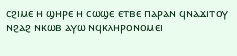ⲥϩⲓⲙⲉ ⲏ ϣⲏⲣⲉ ⲏ ⲥⲱϣⲉ ⲉⲧⲃⲉ ⲡⲁⲣⲁⲛ ϥⲛⲁϫⲓⲧⲟⲩ ⲛϩⲁϩ ⲛⲕⲱⲃ ⲁⲩⲱ ⲛϥⲕⲗⲏⲣⲟⲛⲟⲙⲉⲓ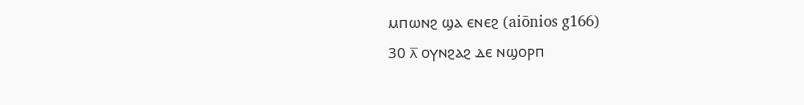ⲙⲡⲱⲛϩ ϣⲁ ⲉⲛⲉϩ (aiōnios g166)
30 ⲗ̅ ⲟⲩⲛϩⲁϩ ⲇⲉ ⲛϣⲟⲣⲡ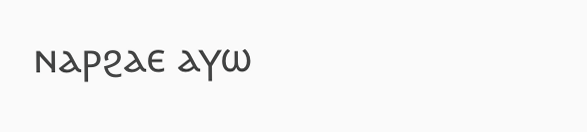ⲛⲁⲣϩⲁⲉ ⲁⲩⲱ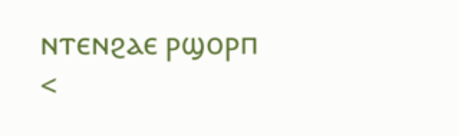ⲛⲧⲉⲛϩⲁⲉ ⲣϣⲟⲣⲡ
<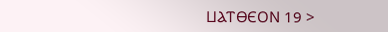ⳘⲀⲦⲐⲈⲞⲚ 19 >